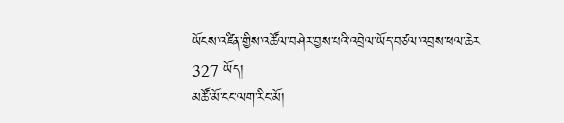ཡོངས་འཛིན་གྱིས་འཚོལ་བཤེར་བྱས་པའི་འབྲེལ་ཡོད་བཙལ་འབྲས་ཕལ་ཆེར 327 ཡོད།
མཚོ་མོ་ངང་ལག་རིང་མོ།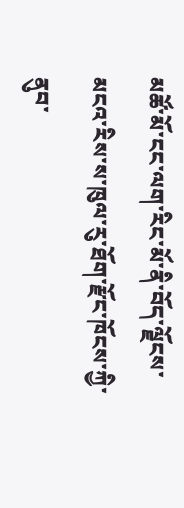མཚོ་མོ་ངང་ལག་རིང་མོ་ནི་བོད་ལྗོངས་མངའ་རིས་ས་ཁུལ་རུ་ཐོག་རྫོང་ཁོངས་ཀྱི་ནུབ་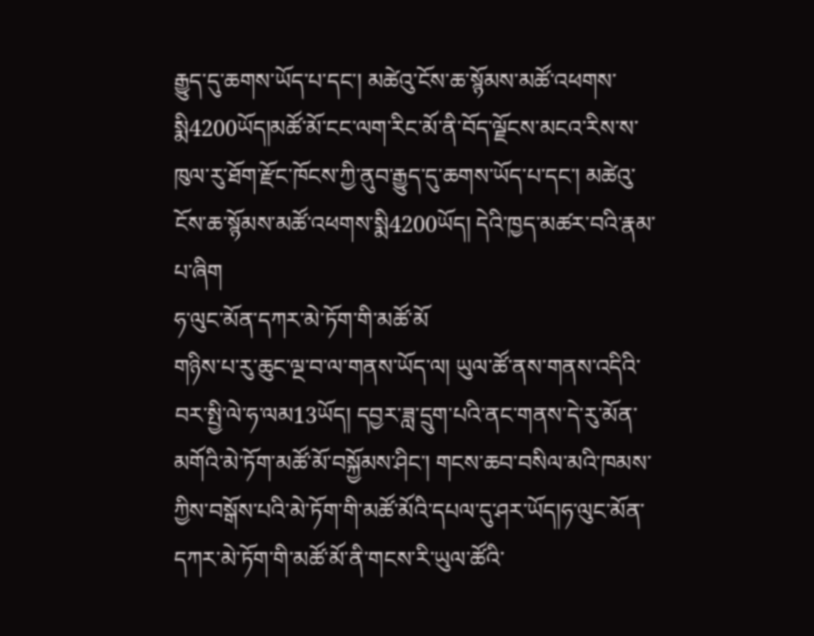རྒྱུད་དུ་ཆགས་ཡོད་པ་དང་། མཚེའུ་ངོས་ཆ་སྙོམས་མཚོ་འཕགས་སྨི4200ཡོད།མཚོ་མོ་ངང་ལག་རིང་མོ་ནི་བོད་ལྗོངས་མངའ་རིས་ས་ཁུལ་རུ་ཐོག་རྫོང་ཁོངས་ཀྱི་ནུབ་རྒྱུད་དུ་ཆགས་ཡོད་པ་དང་། མཚེའུ་ངོས་ཆ་སྙོམས་མཚོ་འཕགས་སྨི4200ཡོད། དེའི་ཁྱད་མཚར་བའི་རྣམ་པ་ཞིག
ཧ་ལུང་མོན་དཀར་མེ་ཏོག་གི་མཚོ་མོ
གཉིས་པ་རུ་ཆུང་ལྔ་བ་ལ་གནས་ཡོད་ལ། ཡུལ་ཚོ་ནས་གནས་འདིའི་བར་སྤྱི་ལེ་ཧ་ལམ13ཡོད། དབྱར་ཟླ་དྲུག་པའི་ནང་གནས་དེ་རུ་མོན་མགོའི་མེ་ཏོག་མཚོ་མོ་བསྐྱོམས་ཤིང་། གངས་ཆབ་བསིལ་མའི་ཁམས་ཀྱིས་བསྒོས་པའི་མེ་ཏོག་གི་མཚོ་མོའི་དཔལ་དུ་ཤར་ཡོད།ཧ་ལུང་མོན་དཀར་མེ་ཏོག་གི་མཚོ་མོ་ནི་གངས་རི་ཡུལ་ཚོའི་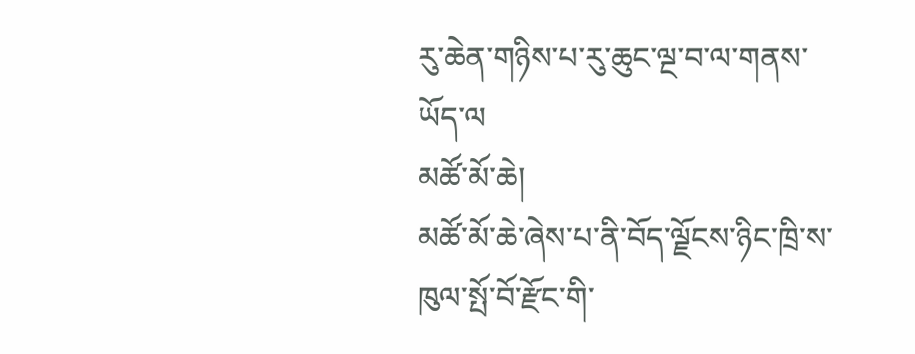རུ་ཆེན་གཉིས་པ་རུ་ཆུང་ལྔ་བ་ལ་གནས་ཡོད་ལ
མཚོ་མོ་ཆེ།
མཚོ་མོ་ཆེ་ཞེས་པ་ནི་བོད་ལྗོངས་ཉིང་ཁྲི་ས་ཁུལ་སྤོ་བོ་རྫོང་གི་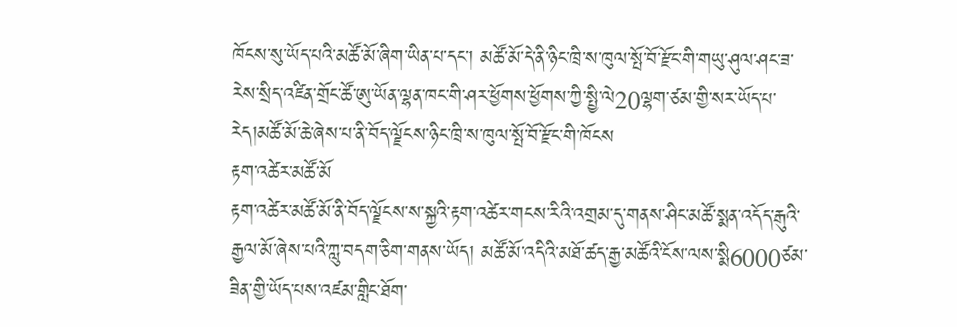ཁོངས་སུ་ཡོད་པའི་མཚོ་མོ་ཞིག་ཡིན་པ་དང་། མཚོ་མོ་དེ་ནི་ཉིང་ཁྲི་ས་ཁུལ་སྤོ་བོ་རྫོང་གི་གཡུ་ཤུལ་ཤང་ཟ་རེས་སྲིད་འཛིན་གྲོང་ཚོ་ཨུ་ཡོན་ལྷན་ཁང་གི་ཤར་ཕྱོགས་ཕྱོགས་ཀྱི་སྤྱི་ལེ20ལྷག་ཙམ་གྱི་སར་ཡོད་པ་རེད།མཚོ་མོ་ཆེ་ཞེས་པ་ནི་བོད་ལྗོངས་ཉིང་ཁྲི་ས་ཁུལ་སྤོ་བོ་རྫོང་གི་ཁོངས
རྟག་འཚེར་མཚོ་མོ
རྟག་འཚེར་མཚོ་མོ་ནི་བོད་ལྗོངས་ས་སྐྱའི་རྟག་འཚེར་གངས་རིའི་འགྲམ་དུ་གནས་ཤིང་མཚོ་སྨན་འདོད་རྒུའི་རྒྱལ་མོ་ཞེས་པའི་ཀླུ་བདག་ཅིག་གནས་ཡོད། མཚོ་མོ་འདིའི་མཐོ་ཚད་རྒྱ་མཚོའི་ངོས་ལས་སྨི6000ཙམ་ཟིན་གྱི་ཡོད་པས་འཛམ་གླིང་ཐོག་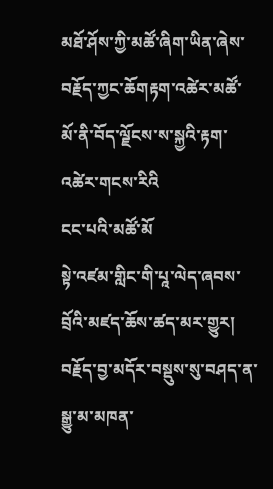མཐོ་ཤོས་ཀྱི་མཚོ་ཞིག་ཡིན་ཞེས་བརྗོད་ཀྱང་ཆོགརྟག་འཚེར་མཚོ་མོ་ནི་བོད་ལྗོངས་ས་སྐྱའི་རྟག་འཚེར་གངས་རིའི
ངང་པའི་མཚོ་མོ
སྟེ་འཛམ་གླིང་གི་པཱ་ལེད་ཞབས་བྲོའི་མཛད་ཆོས་ཚད་མར་གྱུར། བརྗོད་བྱ་མདོར་བསྡུས་སུ་བཤད་ན་སྒྱུ་མ་མཁན་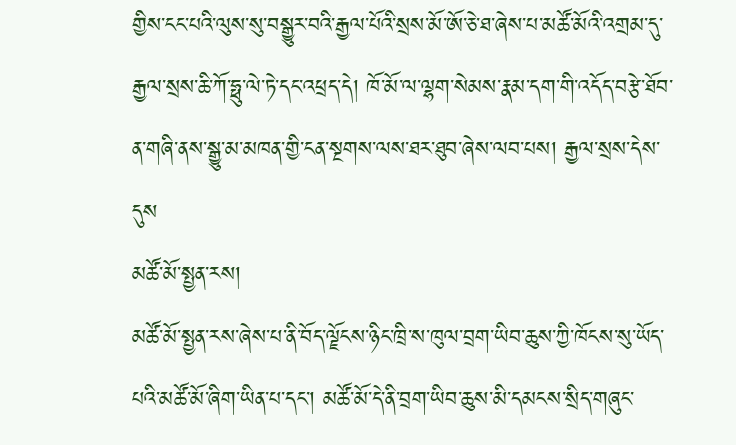གྱིས་ངང་པའི་ལུས་སུ་བསྒྱུར་བའི་རྒྱལ་པོའི་སྲས་མོ་ཨོ་ཅེ་ཐ་ཞེས་པ་མཚོ་མོའི་འགྲམ་དུ་རྒྱལ་སྲས་ཆི་ཀོ་ཧྥུ་ལེ་ཏེ་དང་འཕྲད་དེ། ཁོ་མོ་ལ་ལྷག་སེམས་རྣམ་དག་གི་འདོད་བརྩེ་ཐོབ་ན་གཞི་ནས་སྒྱུ་མ་མཁན་གྱི་ངན་སྔགས་ལས་ཐར་ཐུབ་ཞེས་ལབ་པས། རྒྱལ་སྲས་དེས་དུས
མཚོ་མོ་སྤྱན་རས།
མཚོ་མོ་སྤྱན་རས་ཞེས་པ་ནི་བོད་ལྗོངས་ཉིང་ཁྲི་ས་ཁུལ་བྲག་ཡིབ་ཆུས་ཀྱི་ཁོངས་སུ་ཡོད་པའི་མཚོ་མོ་ཞིག་ཡིན་པ་དང་། མཚོ་མོ་དེ་ནི་བྲག་ཡིབ་ཆུས་མི་དམངས་སྲིད་གཞུང་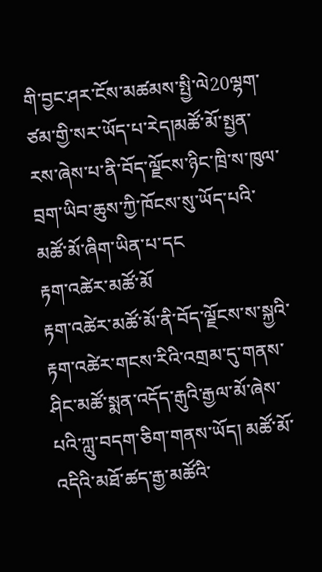གི་བྱང་ཤར་ངོས་མཚམས་སྤྱི་ལེ20ལྷག་ཙམ་གྱི་སར་ཡོད་པ་རེད།མཚོ་མོ་སྤྱན་རས་ཞེས་པ་ནི་བོད་ལྗོངས་ཉིང་ཁྲི་ས་ཁུལ་བྲག་ཡིབ་ཆུས་ཀྱི་ཁོངས་སུ་ཡོད་པའི་མཚོ་མོ་ཞིག་ཡིན་པ་དང
རྟག་འཚེར་མཚོ་མོ
རྟག་འཚེར་མཚོ་མོ་ནི་བོད་ལྗོངས་ས་སྐྱའི་རྟག་འཚེར་གངས་རིའི་འགྲམ་དུ་གནས་ཤིང་མཚོ་སྨན་འདོད་རྒུའི་རྒྱལ་མོ་ཞེས་པའི་ཀླུ་བདག་ཅིག་གནས་ཡོད། མཚོ་མོ་འདིའི་མཐོ་ཚད་རྒྱ་མཚོའི་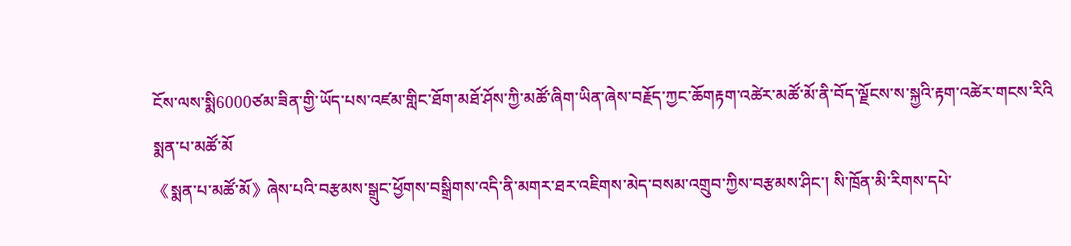ངོས་ལས་སྨི6000ཙམ་ཟིན་གྱི་ཡོད་པས་འཛམ་གླིང་ཐོག་མཐོ་ཤོས་ཀྱི་མཚོ་ཞིག་ཡིན་ཞེས་བརྗོད་ཀྱང་ཆོགརྟག་འཚེར་མཚོ་མོ་ནི་བོད་ལྗོངས་ས་སྐྱའི་རྟག་འཚེར་གངས་རིའི
སྨན་པ་མཚོ་མོ
《སྨན་པ་མཚོ་མོ》ཞེས་པའི་བརྩམས་སྒྲུང་ཕྱོགས་བསྒྲིགས་འདི་ནི་མགར་ཐར་འཇིགས་མེད་བསམ་འགྲུབ་ཀྱིས་བརྩམས་ཤིང་། སི་ཁྲོན་མི་རིགས་དཔེ་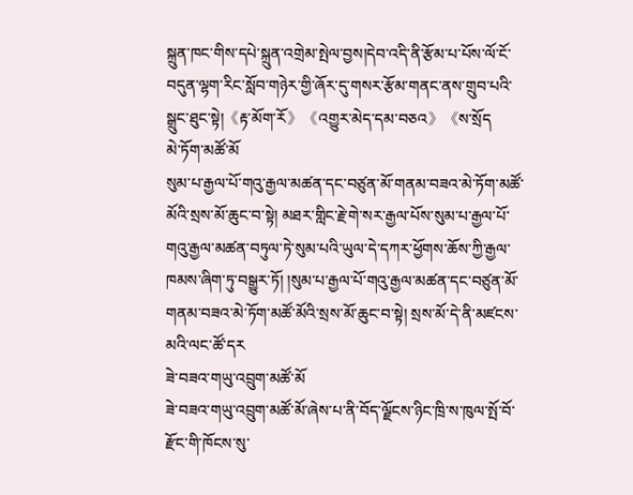སྐྲུན་ཁང་གིས་དཔེ་སྐྲུན་འགྲེམ་སྤེལ་བྱས།དེབ་འདི་ནི་རྩོམ་པ་པོས་ལོ་ངོ་བདུན་ལྷག་རིང་སློབ་གཉེར་གྱི་ཞོར་དུ་གསར་རྩོམ་གནང་ནས་གྲུབ་པའི་སྒྲུང་ཐུང་སྟེ།《རྟ་མོག་རོ》《འགྱུར་མེད་དམ་བཅའ》《ས་སྲོད
མེ་ཏོག་མཚོ་མོ
སུམ་པ་རྒྱལ་པོ་གའུ་རྒྱལ་མཚན་དང་བཙུན་མོ་གནམ་བཟའ་མེ་ཏོག་མཚོ་མོའི་སྲས་མོ་ཆུང་བ་སྟེ། མཐར་གླིང་རྗེ་གེ་སར་རྒྱལ་པོས་སུམ་པ་རྒྱལ་པོ་གའུ་རྒྱལ་མཚན་བཏུལ་ཏེ་སུམ་པའི་ཡུལ་དེ་དཀར་ཕྱོགས་ཆོས་ཀྱི་རྒྱལ་ཁམས་ཞིག་ཏུ་བསྒྱུར་ཏོ། །སུམ་པ་རྒྱལ་པོ་གའུ་རྒྱལ་མཚན་དང་བཙུན་མོ་གནམ་བཟའ་མེ་ཏོག་མཚོ་མོའི་སྲས་མོ་ཆུང་བ་སྟེ། སྲས་མོ་དེ་ནི་མཛངས་མའི་ལང་ཚོ་དར
ཟེ་བཟའ་གཡུ་འབྲུག་མཚོ་མོ
ཟེ་བཟའ་གཡུ་འབྲུག་མཚོ་མོ་ཞེས་པ་ནི་བོད་ལྗོངས་ཉིང་ཁྲི་ས་ཁུལ་སྤོ་བོ་རྫོང་གི་ཁོངས་སུ་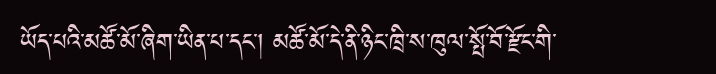ཡོད་པའི་མཚོ་མོ་ཞིག་ཡིན་པ་དང་། མཚོ་མོ་དེ་ནི་ཉིང་ཁྲི་ས་ཁུལ་སྤོ་བོ་རྫོང་གི་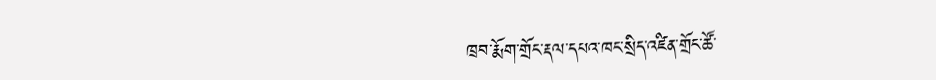ཁྲབ་རྨོག་གྲོང་རྡལ་དཔའ་ཁང་སྲིད་འཛིན་གྲོང་ཚོ་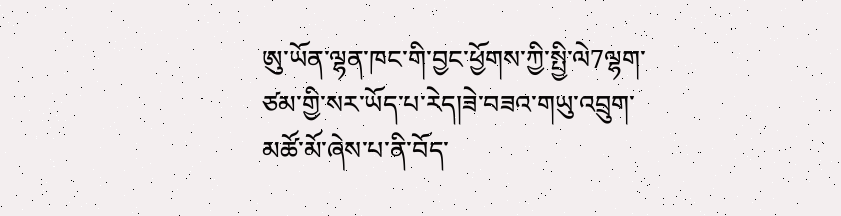ཨུ་ཡོན་ལྷན་ཁང་གི་བྱང་ཕྱོགས་ཀྱི་སྤྱི་ལེ7ལྷག་ཙམ་གྱི་སར་ཡོད་པ་རེད།ཟེ་བཟའ་གཡུ་འབྲུག་མཚོ་མོ་ཞེས་པ་ནི་བོད་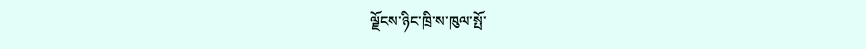ལྗོངས་ཉིང་ཁྲི་ས་ཁུལ་སྤོ་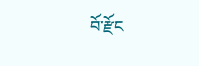བོ་རྫོང